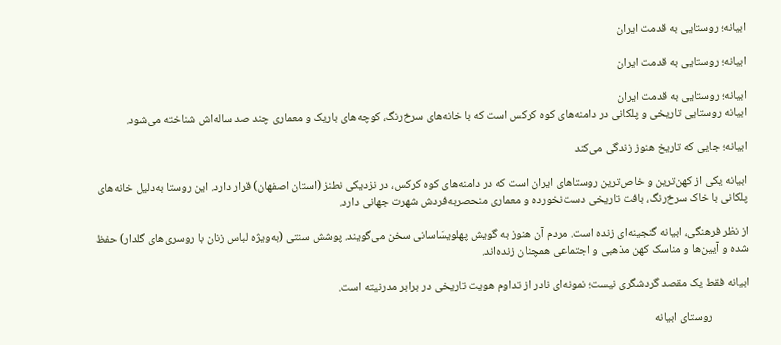ابیانه؛ روستایی به قدمت ایران

ابیانه؛ روستایی به قدمت ایران

ابیانه؛ روستایی به قدمت ایران
ابیانه روستایی تاریخی و پلکانی در دامنه‌های کوه کرکس است که با خانه‌های سرخ‌رنگ، کوچه‌های باریک و معماری چند صد ساله‌اش شناخته می‌شود.

ابیانه؛ جایی که تاریخ هنوز زندگی می‌کند

ابیانه یکی از کهن‌ترین و خاص‌ترین روستاهای ایران است که در دامنه‌های کوه کرکس، در نزدیکی نطنز (استان اصفهان) قرار دارد. این روستا به‌دلیل خانه‌های پلکانی با خاک سرخ‌رنگ، بافت تاریخی دست‌نخورده و معماری منحصربه‌فردش شهرت جهانی دارد.

از نظر فرهنگی، ابیانه گنجینه‌ای زنده است. مردم آن هنوز به گویش پهلویسَاسانی سخن می‌گویند. پوشش سنتی (به‌ویژه لباس زنان با روسری‌های گلدار) حفظ شده و آیین‌ها و مناسک کهن مذهبی و اجتماعی همچنان زنده‌اند.

ابیانه فقط یک مقصد گردشگری نیست؛ نمونه‌ای نادر از تداوم هویت تاریخی در برابر مدرنیته است.

              روستای ابیانه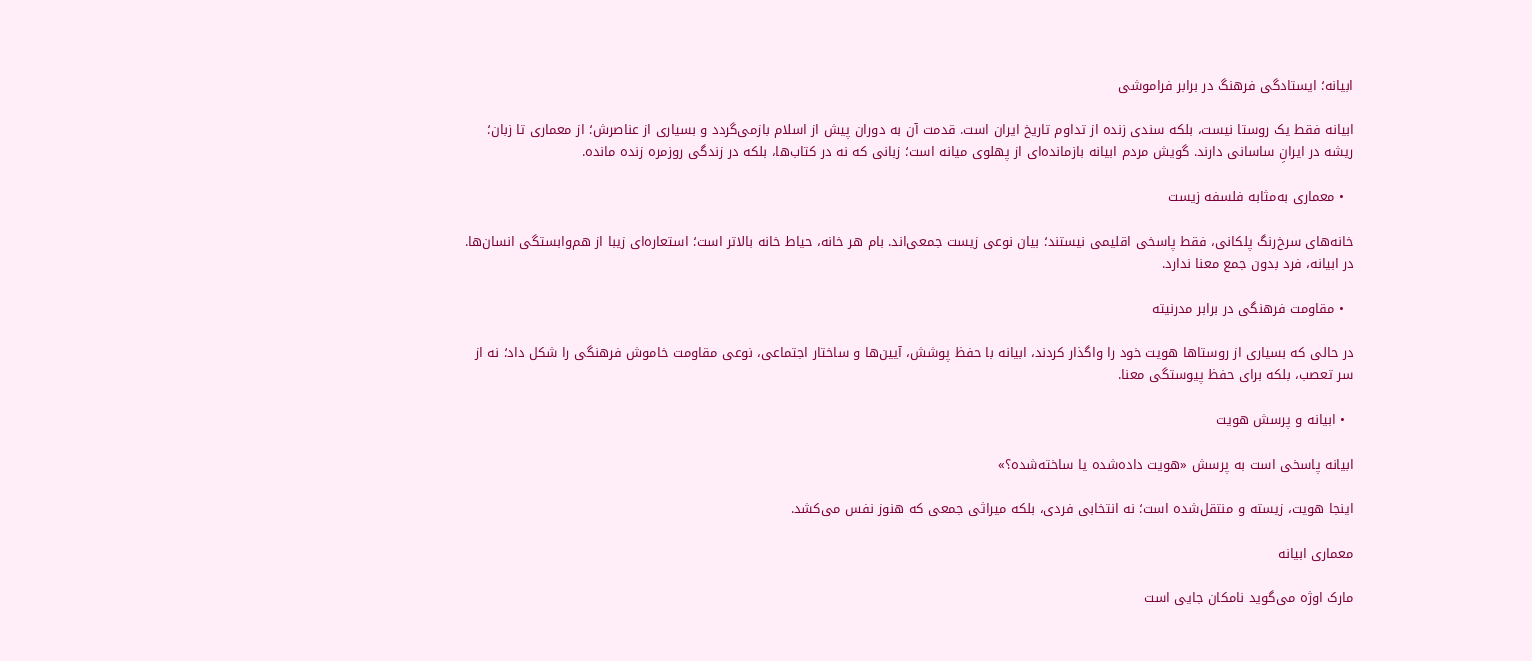ابیانه؛ ایستادگی فرهنگ در برابر فراموشی

ابیانه فقط یک روستا نیست، بلکه سندی زنده از تداوم تاریخ ایران است. قدمت آن به دوران پیش از اسلام بازمی‌گردد و بسیاری از عناصرش؛ از معماری تا زبان؛ ریشه در ایرانِ ساسانی دارند. گویش مردم ابیانه بازمانده‌ای از پهلوی میانه است؛ زبانی که نه در کتاب‌ها، بلکه در زندگی روزمره زنده مانده.

  • معماری به‌مثابه فلسفه زیست

خانه‌های سرخ‌رنگ پلکانی، فقط پاسخی اقلیمی نیستند؛ بیان نوعی زیست جمعی‌اند. بام هر خانه، حیاط خانه بالاتر است؛ استعاره‌ای زیبا از هم‌وابستگی انسان‌ها. در ابیانه، فرد بدون جمع معنا ندارد.

  • مقاومت فرهنگی در برابر مدرنیته

در حالی که بسیاری از روستاها هویت خود را واگذار کردند، ابیانه با حفظ پوشش، آیین‌ها و ساختار اجتماعی، نوعی مقاومت خاموش فرهنگی را شکل داد؛ نه از سر تعصب، بلکه برای حفظ پیوستگی معنا.

  • ابیانه و پرسش هویت

ابیانه پاسخی است به پرسش «هویت داده‌شده یا ساخته‌شده؟»

اینجا هویت، زیسته و منتقل‌شده است؛ نه انتخابی فردی، بلکه میراثی جمعی که هنوز نفس می‌کشد.

معماری ابیانه

مارک اوژه می‌گوید نامکان جایی است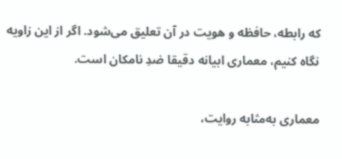که رابطه، حافظه و هویت در آن تعلیق می‌شود. اگر از این زاویه نگاه کنیم، معماری ابیانه دقیقا ضدِ نامکان است.

معماری به‌مثابه روایت،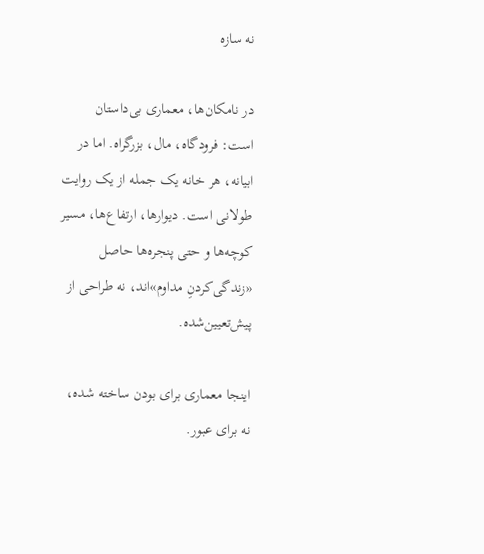نه سازه

در نامکان‌ها، معماری بی‌داستان است: فرودگاه، مال، بزرگراه. اما در ابیانه، هر خانه یک جمله از یک روایت طولانی است. دیوارها، ارتفاع‌ها، مسیر کوچه‌ها و حتی پنجره‌ها حاصل «زندگی‌کردنِ مداوم»اند، نه طراحی از پیش‌تعیین‌شده.

اینجا معماری برای بودن ساخته شده، نه برای عبور.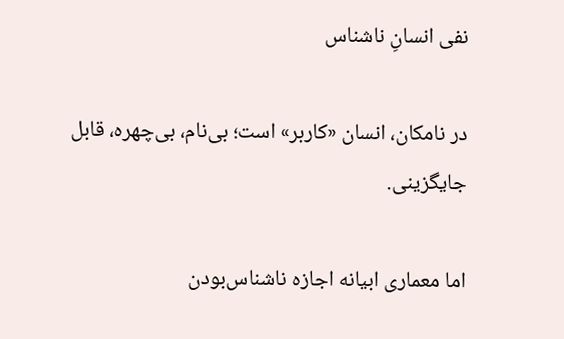نفی انسانِ ناشناس

در نامکان، انسان «کاربر» است؛ بی‌نام، بی‌چهره، قابل جایگزینی.

اما معماری ابیانه اجازه ناشناس‌بودن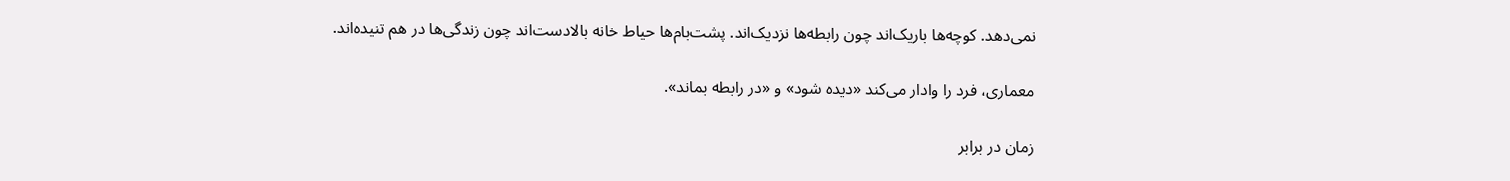نمی‌دهد. کوچه‌ها باریک‌اند چون رابطه‌ها نزدیک‌اند. پشت‌بام‌ها حیاط خانه بالادست‌اند چون زندگی‌ها در هم تنیده‌اند.

معماری، فرد را وادار می‌کند «دیده شود» و «در رابطه بماند».

زمان در برابر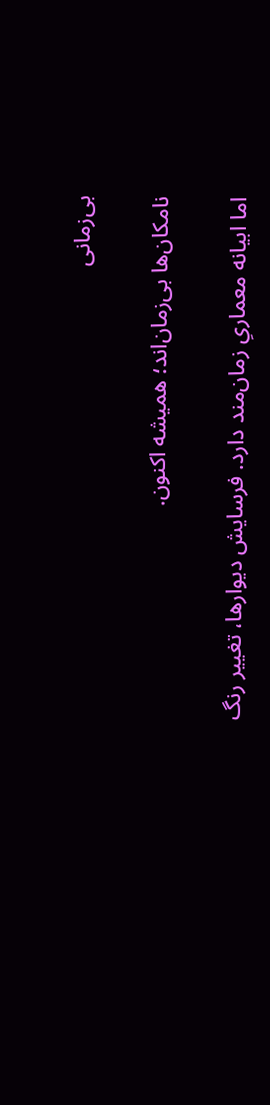بی‌زمانی

نامکان‌ها بی‌زمان‌اند؛ همیشه اکنون.

اما ابیانه معماریِ زمان‌مند دارد. فرسایش دیوارها، تغییر رنگ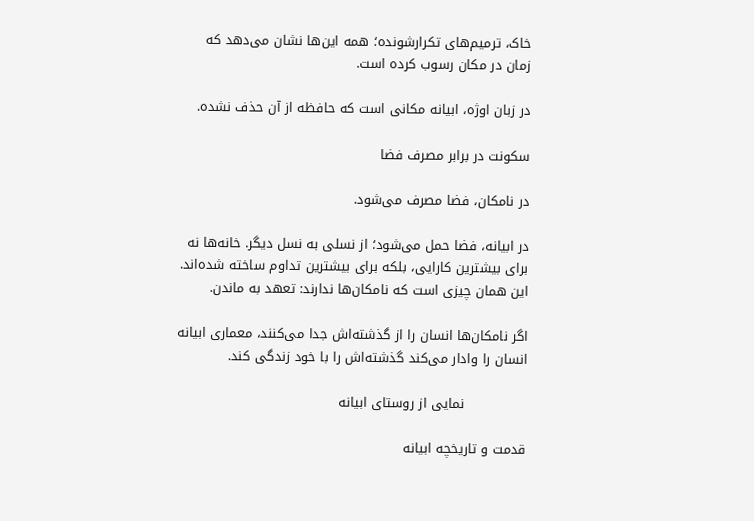خاک، ترمیم‌های تکرارشونده؛ همه این‌ها نشان می‌دهد که زمان در مکان رسوب کرده است.

در زبان اوژه، ابیانه مکانی است که حافظه از آن حذف نشده.

سکونت در برابر مصرف فضا

در نامکان، فضا مصرف می‌شود.

در ابیانه، فضا حمل می‌شود؛ از نسلی به نسل دیگر. خانه‌ها نه برای بیشترین کارایی، بلکه برای بیشترین تداوم ساخته شده‌اند. این همان چیزی است که نامکان‌ها ندارند: تعهد به ماندن.

اگر نامکان‌ها انسان را از گذشته‌اش جدا می‌کنند، معماری ابیانه انسان را وادار می‌کند گذشته‌اش را با خود زندگی کند.

              نمایی از روستای ابیانه

قدمت و تاریخچه ابیانه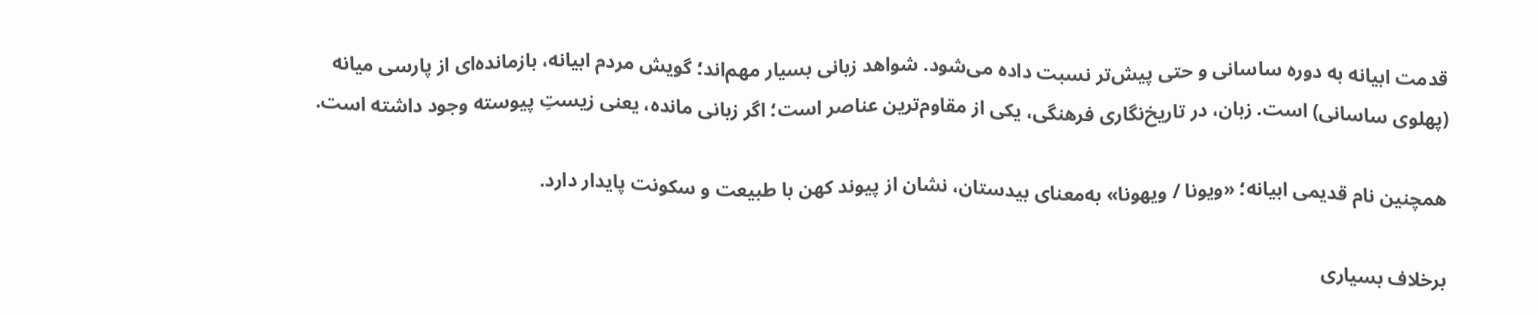قدمت ابیانه به دوره ساسانی و حتی پیش‌تر نسبت داده می‌شود. شواهد زبانی بسیار مهم‌اند؛ گویش مردم ابیانه، بازمانده‌ای از پارسی میانه (پهلوی ساسانی) است. زبان، در تاریخ‌نگاری فرهنگی، یکی از مقاوم‌ترین عناصر است؛ اگر زبانی مانده، یعنی زیستِ پیوسته وجود داشته است.

همچنین نام قدیمی ابیانه؛ «ویونا / ویهونا» به‌معنای بیدستان، نشان از پیوند کهن با طبیعت و سکونت پایدار دارد.

برخلاف بسیاری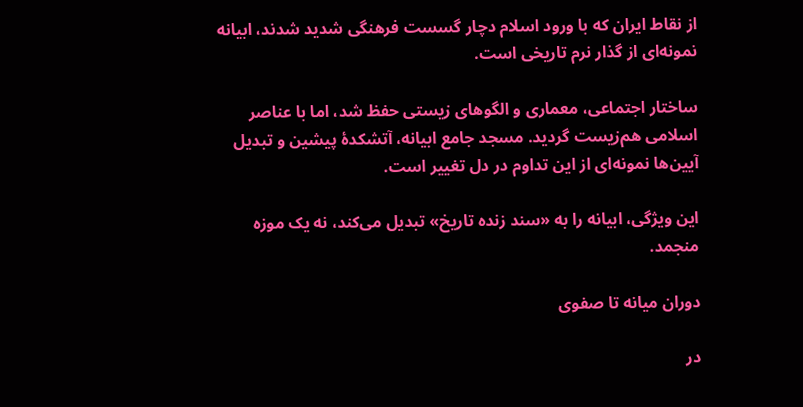از نقاط ایران که با ورود اسلام دچار گسست فرهنگی شدید شدند، ابیانه نمونه‌ای از گذار نرم تاریخی است.

ساختار اجتماعی، معماری و الگوهای زیستی حفظ شد، اما با عناصر اسلامی هم‌زیست گردید. مسجد جامع ابیانه، آتشکدۀ پیشین و تبدیل آیین‌ها نمونه‌ای از این تداوم در دل تغییر است.

این ویژگی، ابیانه را به «سند زنده تاریخ» تبدیل می‌کند، نه یک موزه منجمد.

دوران میانه تا صفوی

در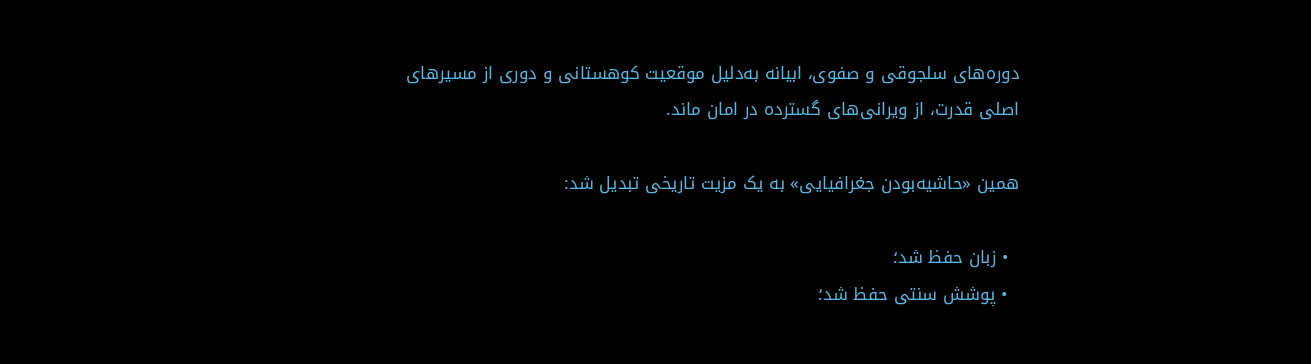دوره‌های سلجوقی و صفوی، ابیانه به‌دلیل موقعیت کوهستانی و دوری از مسیرهای اصلی قدرت، از ویرانی‌های گسترده در امان ماند.

همین «حاشیه‌بودن جغرافیایی» به یک مزیت تاریخی تبدیل شد:

  • زبان حفظ شد؛
  • پوشش سنتی حفظ شد؛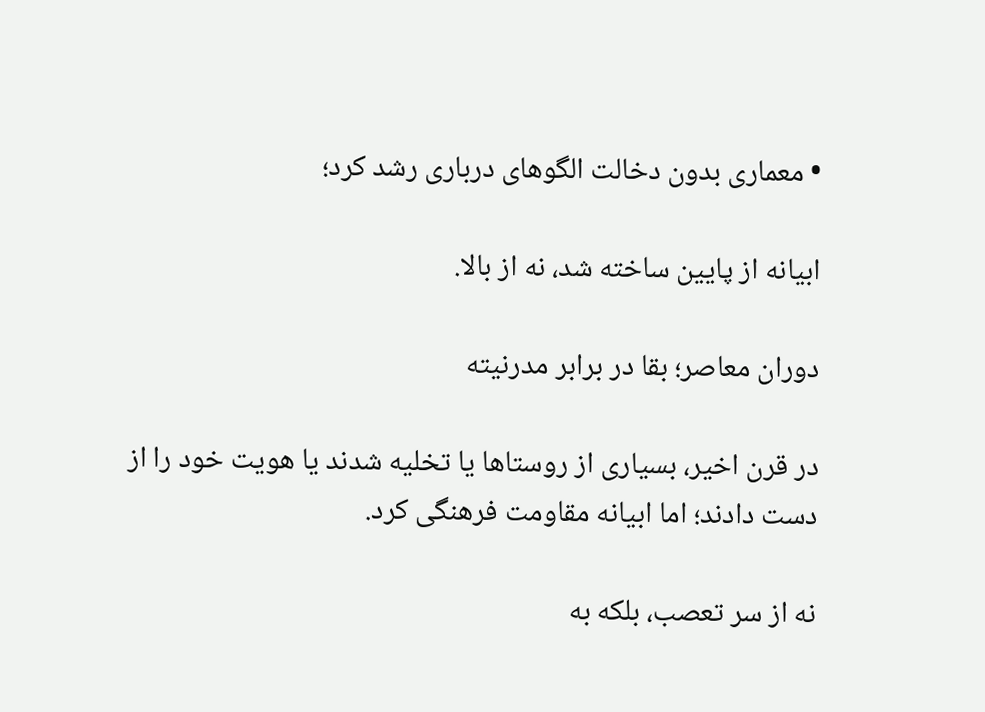• معماری بدون دخالت الگوهای درباری رشد کرد؛

ابیانه از پایین ساخته شد، نه از بالا.

دوران معاصر؛ بقا در برابر مدرنیته

در قرن اخیر، بسیاری از روستاها یا تخلیه شدند یا هویت خود را از دست دادند؛ اما ابیانه مقاومت فرهنگی کرد.

نه از سر تعصب، بلکه به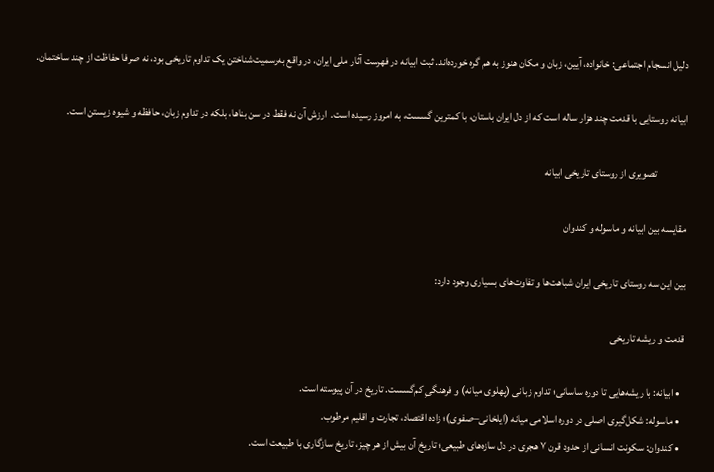دلیل انسجام اجتماعی: خانواده، آیین، زبان و مکان هنوز به هم گره خورده‌اند. ثبت ابیانه در فهرست آثار ملی ایران، در واقع به‌رسمیت‌شناختن یک تداوم تاریخی بود، نه صرفا حفاظت از چند ساختمان.

ابیانه روستایی با قدمت چند هزار ساله است که از دل ایران باستان، با کمترین گسست، به امروز رسیده است.  ارزش آن نه فقط در سن بناها، بلکه در تداوم زبان، حافظه و شیوه زیستن است.

              تصویری از روستای تاریخی ابیانه

مقایسه بین ابیانه و ماسوله و کندوان

بین این سه روستای تاریخی ایران شباهت‌ها و تفاوت‌های بسیاری وجود دارد:

قدمت و ریشه تاریخی

  • ابیانه: با ریشه‌هایی تا دوره ساسانی؛ تداوم زبانی (پهلوی میانه) و فرهنگیِ کم‌گسست. تاریخ در آن پیوسته است.
  • ماسوله: شکل‌گیری اصلی در دوره اسلامی میانه (ایلخانی–صفوی)؛ زاده اقتصاد، تجارت و اقلیم مرطوب.
  • کندوان: سکونت انسانی از حدود قرن ۷ هجری در دل سازه‌های طبیعی؛ تاریخ آن بیش از هر چیز، تاریخ سازگاری با طبیعت است.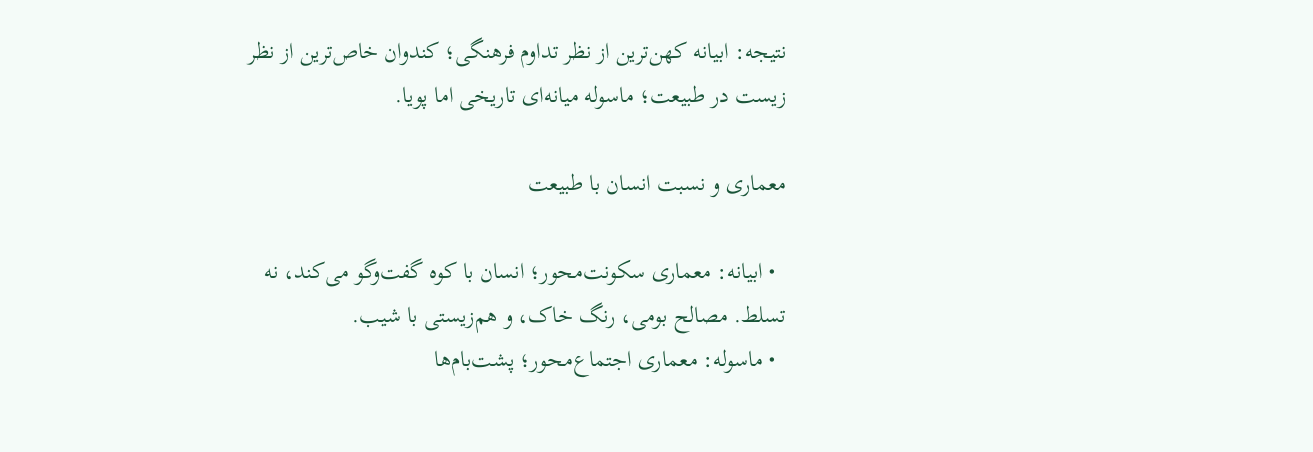نتیجه: ابیانه کهن‌ترین از نظر تداوم فرهنگی؛ کندوان خاص‌ترین از نظر زیست در طبیعت؛ ماسوله میانه‌ای تاریخی اما پویا.

معماری و نسبت انسان با طبیعت

  • ابیانه: معماری سکونت‌محور؛ انسان با کوه گفت‌وگو می‌کند، نه تسلط. مصالح بومی، رنگ خاک، و هم‌زیستی با شیب.
  • ماسوله: معماری اجتماع‌محور؛ پشت‌بام‌ها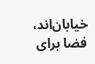خیابان‌اند، فضا برای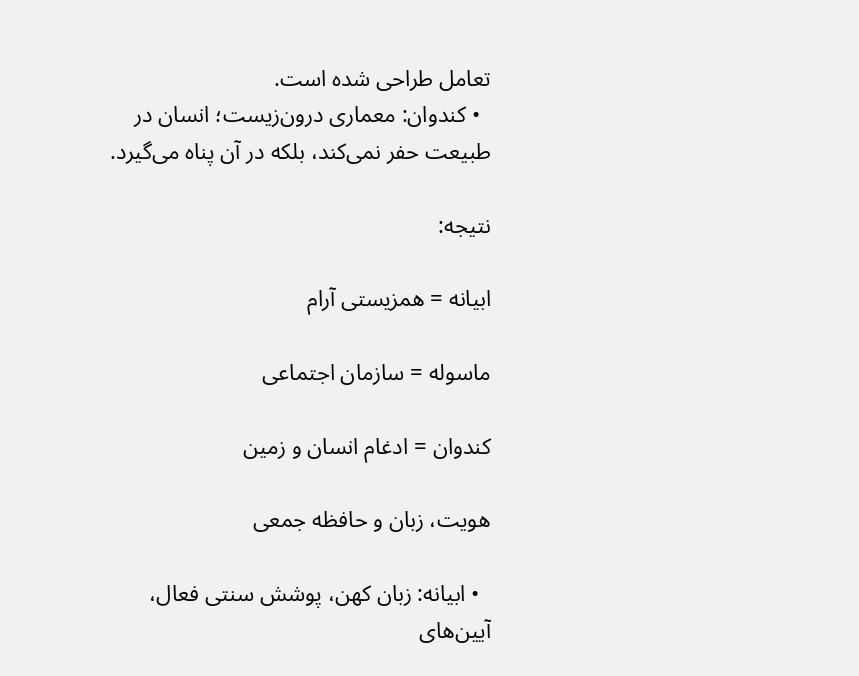تعامل طراحی شده است.
  • کندوان: معماری درون‌زیست؛ انسان در طبیعت حفر نمی‌کند، بلکه در آن پناه می‌گیرد.

نتیجه:

ابیانه = همزیستی آرام

ماسوله = سازمان اجتماعی

کندوان = ادغام انسان و زمین

هویت، زبان و حافظه جمعی

  • ابیانه: زبان کهن، پوشش سنتی فعال، آیین‌های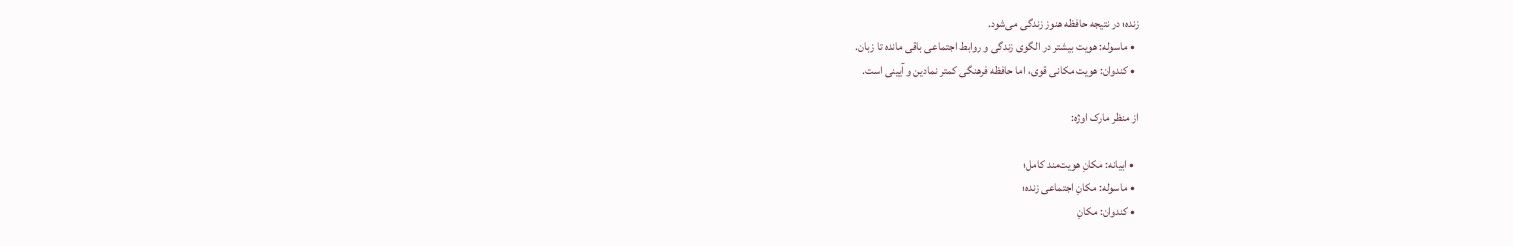زنده؛ در نتیجه حافظه هنوز زندگی می‌شود.
  • ماسوله: هویت بیشتر در الگوی زندگی و روابط اجتماعی باقی مانده تا زبان.
  • کندوان: هویت مکانی قوی، اما حافظه فرهنگی کمتر نمادین و آیینی است.

از منظر مارک اوژه:

  • ابیانه: مکانِ هویت‌مند کامل؛
  • ماسوله: مکانِ اجتماعی زنده؛
  • کندوان: مکانِ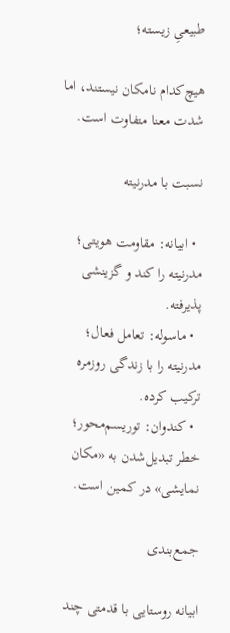طبیعیِ زیسته؛

هیچ‌کدام نامکان نیستند، اما شدت معنا متفاوت است.

نسبت با مدرنیته

  • ابیانه: مقاومت هویتی؛ مدرنیته را کند و گزینشی پذیرفته.
  • ماسوله: تعامل فعال؛ مدرنیته را با زندگی روزمره ترکیب کرده.
  • کندوان: توریسم‌محور؛ خطر تبدیل‌شدن به «مکان نمایشی» در کمین است.

جمع‌بندی

ابیانه روستایی با قدمتی چند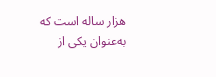هزار ساله است که به‌عنوان یکی از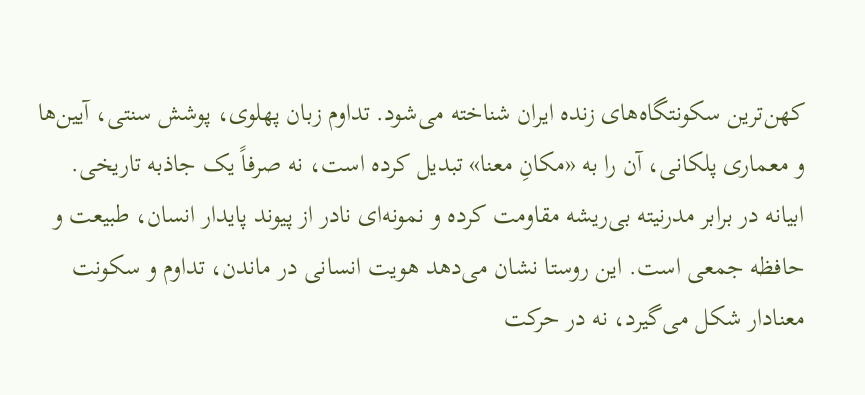کهن‌ترین سکونتگاه‌های زنده ایران شناخته می‌شود. تداوم زبان پهلوی، پوشش سنتی، آیین‌ها و معماری پلکانی، آن را به «مکانِ معنا» تبدیل کرده است، نه صرفاً یک جاذبه تاریخی. ابیانه در برابر مدرنیته بی‌ریشه مقاومت کرده و نمونه‌ای نادر از پیوند پایدار انسان، طبیعت و حافظه جمعی است. این روستا نشان می‌دهد هویت انسانی در ماندن، تداوم و سکونت معنادار شکل می‌گیرد، نه در حرکت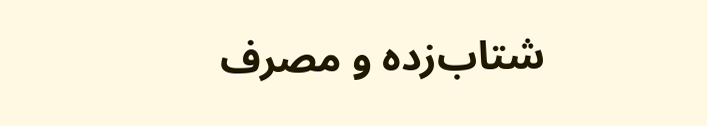شتاب‌زده و مصرف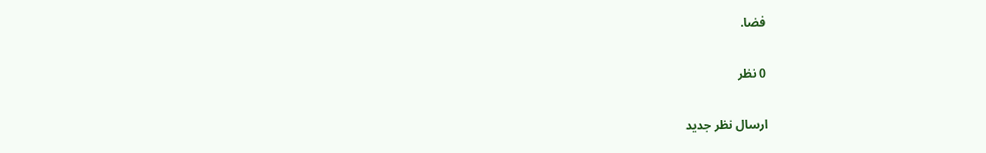فضا.

0 نظر

ارسال نظر جدید